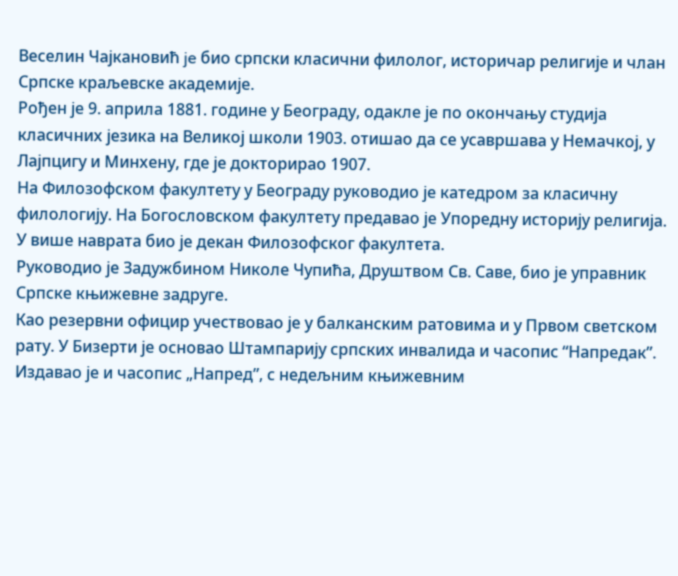Веселин Чајкановић je био српски класични филолог, историчар религије и члан Српске краљевске академије.
Рођен је 9. априла 1881. године у Београду, одакле је по окончању студија класичних језика на Великој школи 1903. отишао да се усавршава у Немачкој, у Лајпцигу и Минхену, где је докторирао 1907.
На Филозофском факултету у Београду руководио је катедром за класичну филологију. На Богословском факултету предавао је Упоредну историју религија. У више наврата био је декан Филозофског факултета.
Руководио је Задужбином Николе Чупића, Друштвом Св. Саве, био је управник Српске књижевне задруге.
Као резервни официр учествовао је у балканским ратовима и у Првом светском рату. У Бизерти је основао Штампарију српских инвалида и часопис “Напредак”.
Издавао је и часопис „Напред”, с недељним књижевним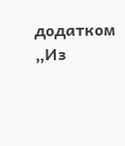додатком „Из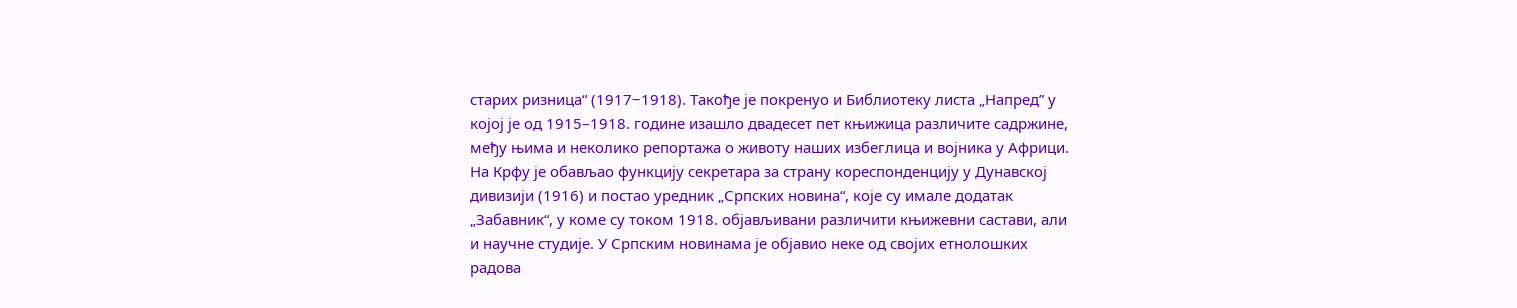старих ризница“ (1917−1918). Такође је покренуо и Библиотеку листа „Напред” у којој је од 1915–1918. године изашло двадесет пет књижица различите садржине, међу њима и неколико репортажа о животу наших избеглица и војника у Африци. На Крфу је обављао функцију секретара за страну кореспонденцију у Дунавској дивизији (1916) и постао уредник „Српских новина“, које су имале додатак „Забавник“, у коме су током 1918. објављивани различити књижевни састави, али и научне студије. У Српским новинама је објавио неке од својих етнолошких радова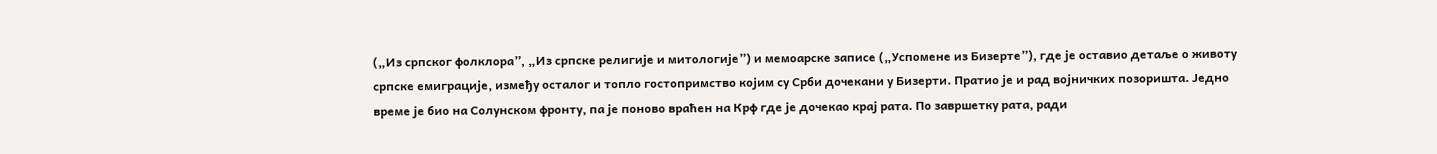(„Из српског фолклора”, „Из српске религије и митологије”) и мемоарске записе („Успомене из Бизерте”), где је оставио детаље о животу српске емиграције, између осталог и топло гостопримство којим су Срби дочекани у Бизерти. Пратио је и рад војничких позоришта. Једно време је био на Солунском фронту, па је поново враћен на Крф где је дочекао крај рата. По завршетку рата, ради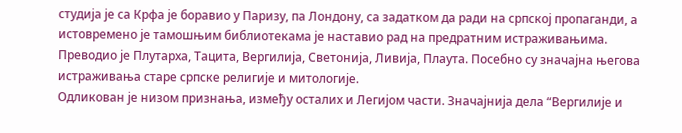студија је са Крфа је боравио у Паризу, па Лондону, са задатком да ради на српској пропаганди, а истовремено је тамошњим библиотекама је наставио рад на предратним истраживањима.
Преводио је Плутарха, Тацита, Вергилија, Светонија, Ливија, Плаута. Посебно су значајна његова истраживања старе српске религије и митологије.
Одликован је низом признања, између осталих и Легијом части. Значајнија дела “Вергилије и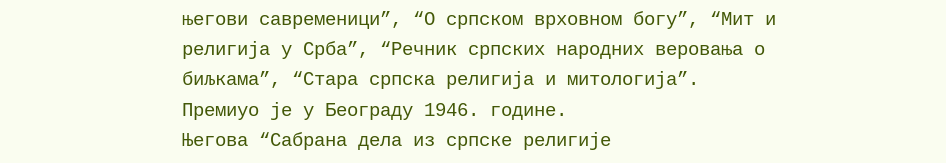његови савременици”, “О српском врховном богу”, “Мит и религија у Срба”, “Речник српских народних веровања о биљкама”, “Стара српска религија и митологија”.
Премиуо је у Београду 1946. године.
Његова “Сабрана дела из српске религије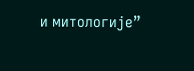и митологије”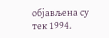објављена су тек 1994.